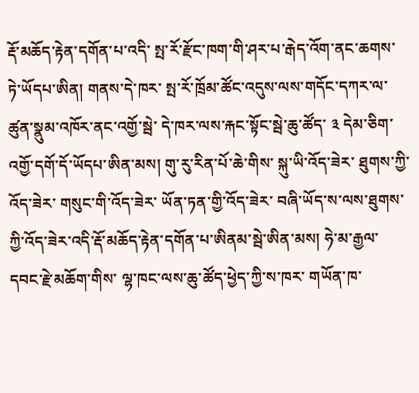རྡོ་མཆོད་རྟེན་དགོན་པ་འདི་ སྤ་རོ་རྫོང་ཁག་གི་ཤར་པ་རྒེད་འོག་ནང་ཆགས་ཏེ་ཡོདཔ་ཨིན། གནས་དེ་ཁར་ སྤ་རོ་ཁྲོམ་ཚོང་འདུས་ལས་གདོང་དཀར་ལ་ཚུན་སྣུམ་འཁོར་ནང་འགྱོ་སྦེ་ དེ་ཁར་ལས་རྐང་སྟོང་སྦེ་ཆུ་ཚོད་ ༣ དེམ་ཅིག་འགྱོ་དགོ་དོ་ཡོདཔ་ཨིན་མས། གུ་རུ་རིན་པོ་ཆེ་གིས་ སྐུ་ཡི་འོད་ཟེར་ ཐུགས་ཀྱི་འོད་ཟེར་ གསུང་གི་འོད་ཟེར་ ཡོན་ཏན་གྱི་འོད་ཟེར་ བཞི་ཡོད་ས་ལས་ཐུགས་ཀྱི་འོད་ཟེར་འདི་རྡོ་མཆོད་རྟེན་དགོན་པ་ཨིནམ་སྦེ་ཨིན་མས། ཧེ་མ་རྒྱལ་དབང་རྗེ་མཆོག་གིས་ ལྷ་ཁང་ལས་ཆུ་ཚོད་ཕྱེད་ཀྱི་ས་ཁར་ གཡོན་ཁ་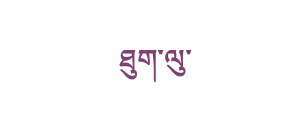ཐུག་ལུ་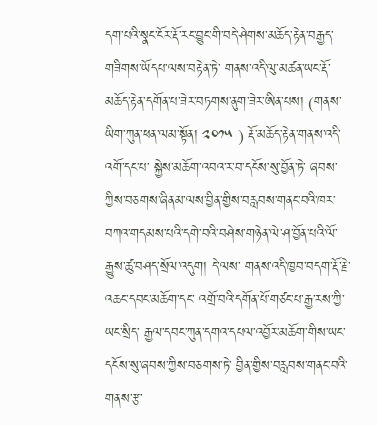དག་པའི་སྣང་ངོར་རྡོ་རང་བྱུང་གི་བདེ་ཤེགས་མཆོད་རྟེན་བརྒྱད་གཟིགས་ཡོདཔ་ལས་བརྟེན་ཏེ་ གནས་འདི་ལུ་མཚན་ཡང་རྡོ་མཆོད་རྟེན་དགོན་པ་ཟེར་བཏགས་ནུག་ཟེར་ཨིན་པས། (གནས་ཡིག་ཀུན་ཕན་ལམ་སྟོན། ༢༠༡༥ ) རྡོ་མཆོད་རྟེན་གནས་འདི་འགོ་དང་པ་ སྐྱེས་མཆོག་འབའ་ར་བ་དངོས་སུ་བྱོན་ཏེ་ ཞབས་ཀྱིས་བཅགས་ཞིནམ་ལས་བྱིན་གྱིས་བརླབས་གནང་བའི་ཁར་ བཀའ་གདམས་པའི་དགེ་བའི་བཤེས་གཉེན་ལེ་ཤ་བྱོན་པའི་ལོ་རྒྱུས་ཚུ་བཤད་སྲོལ་འདུག། དེ་ལས་ གནས་འདི་ཁྱབ་བདག་རྡོ་རྗེ་འཆང་དབང་མཆོག་དང་ འགྲོ་བའི་དགོན་པོ་གཙང་པ་རྒྱ་རས་ཀྱི་ཡང་སྲིད་ རྒྱལ་དབང་ཀུན་དགའ་དཔལ་འབྱོར་མཆོག་གིས་ཡང་ དངོས་སུ་ཞབས་ཀྱིས་བཅགས་ཏེ་ བྱིན་གྱིས་བརླབས་གནང་བའི་ གནས་རྩ་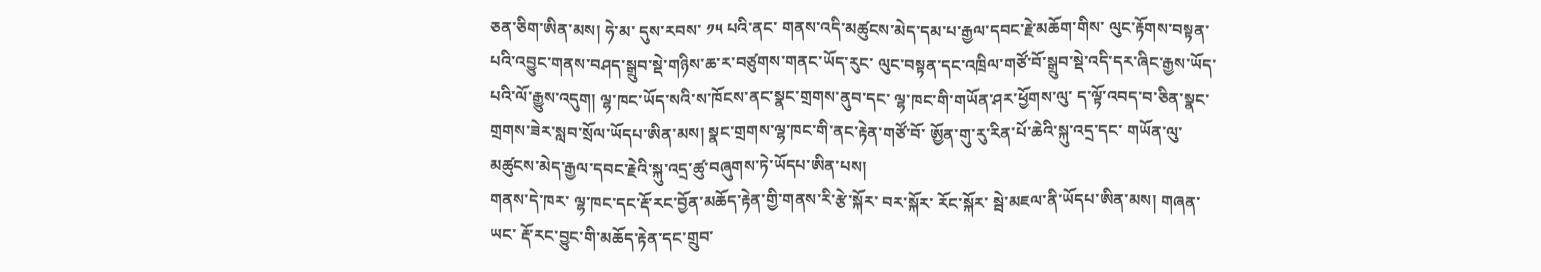ཅན་ཅིག་ཨིན་མས། ཧེ་མ་ དུས་རབས་ ༡༥ པའི་ནང་ གནས་འདི་མཚུངས་མེད་དམ་པ་རྒྱལ་དབང་རྗེ་མཆོག་གིས་ ལུང་རྟོགས་བསྟན་པའི་འབྱུང་གནས་བཤད་སྒྲུབ་སྡེ་གཉིས་ཆ་ར་བཙུགས་གནང་ཡོད་རུང་ ལུང་བསྟན་དང་འཁྲིལ་གཙོ་བོ་སྒྲུབ་སྡེ་འདི་དར་ཞིང་རྒྱས་ཡོད་པའི་ལོ་རྒྱུས་འདུག། ལྷ་ཁང་ཡོད་སའི་ས་ཁོངས་ནང་སྣང་གྲགས་ནུབ་དང་ ལྷ་ཁང་གི་གཡོན་ཤར་ཕྱོགས་ལུ་ ད་ལྟོ་འབད་བ་ཅིན་སྣང་གྲགས་ཟེར་སླབ་སྲོལ་ཡོདཔ་ཨིན་མས། སྣང་གྲགས་ལྷ་ཁང་གི་ནང་རྟེན་གཙོ་བོ་ ཨྱོན་གུ་རུ་རིན་པོ་ཆེའི་སྐུ་འདྲ་དང་ གཡོན་ལུ་མཚུངས་མེད་རྒྱལ་དབང་རྗེའི་སྐུ་འདྲ་ཚུ་བཞུགས་ཏེ་ཡོདཔ་ཨིན་པས།
གནས་དེ་ཁར་ ལྷ་ཁང་དང་རྡོ་རང་བྱོན་མཆོད་རྟེན་གྱི་གནས་རི་རྩེ་སྐོར་ བར་སྐོར་ རོང་སྐོར་ སྦེ་མཇལ་ནི་ཡོདཔ་ཨིན་མས། གཞན་ཡང་ རྡོ་རང་བྱུང་གི་མཆོད་རྟེན་དང་གྲུབ་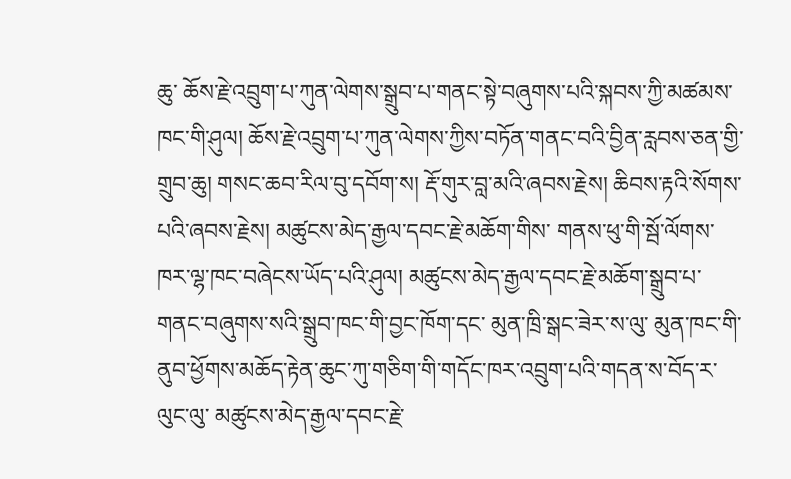ཆུ་ ཆོས་རྗེ་འབྲུག་པ་ཀུན་ལེགས་སྒྲུབ་པ་གནང་སྟེ་བཞུགས་པའི་སྐབས་ཀྱི་མཚམས་ཁང་གི་ཤུལ། ཆོས་རྗེ་འབྲུག་པ་ཀུན་ལེགས་ཀྱིས་བཏོན་གནང་བའི་བྱིན་རླབས་ཅན་གྱི་གྲུབ་ཆུ། གསང་ཆབ་རིལ་བུ་དབོག་ས། རྡོ་གུར་བླ་མའི་ཞབས་རྗེས། ཆིབས་རྟའི་སོགས་པའི་ཞབས་རྗེས། མཚུངས་མེད་རྒྱལ་དབང་རྗེ་མཆོག་གིས་ གནས་ཕུ་གི་སྦོ་ལོགས་ཁར་ལྷ་ཁང་བཞེངས་ཡོད་པའི་ཤུལ། མཚུངས་མེད་རྒྱལ་དབང་རྗེ་མཆོག་སྒྲུབ་པ་གནང་བཞུགས་སའི་སྒྲུབ་ཁང་གི་བྱང་ཁོག་དང་ མུན་ཁྲི་སྒང་ཟེར་ས་ལུ་ མུན་ཁང་གི་ནུབ་ཕྱོགས་མཆོད་རྟེན་ཆུང་ཀུ་གཅིག་གི་གདོང་ཁར་འབྲུག་པའི་གདན་ས་བོད་ར་ལུང་ལུ་ མཚུངས་མེད་རྒྱལ་དབང་རྗེ་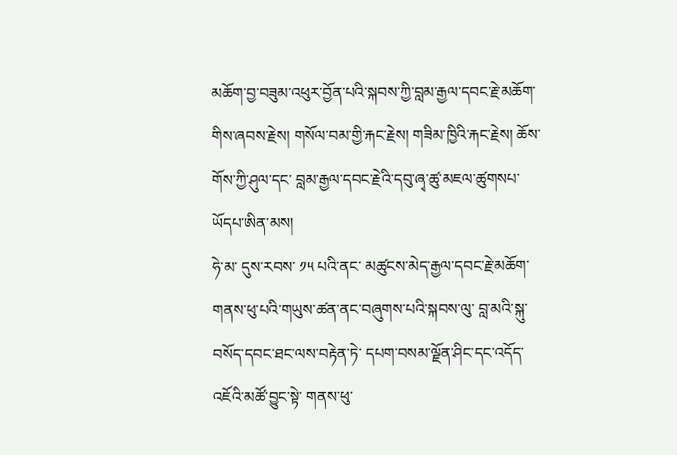མཆོག་བྱ་བཟུམ་འཕུར་བྱོན་པའི་སྐབས་ཀྱི་བླམ་རྒྱལ་དབང་རྗེ་མཆོག་གིས་ཞབས་རྗེས། གསོལ་བམ་གྱི་རྐང་རྗེས། གཟིམ་ཁྱིའི་རྐང་རྗེས། ཆོས་གོས་ཀྱི་ཤུལ་དང་ བླམ་རྒྱལ་དབང་རྗེའི་དབུ་ཞྭ་ཚུ་མཇལ་ཚུགསཔ་ཡོདཔ་ཨིན་མས།
ཧེ་མ་ དུས་རབས་ ༡༥ པའི་ནང་ མཚུངས་མེད་རྒྱལ་དབང་རྗེ་མཆོག་གནས་ཕུ་པའི་གཡུས་ཚན་ནང་བཞུགས་པའི་སྐབས་ལུ་ བླ་མའི་སྐུ་བསོད་དབང་ཐང་ལས་བརྟེན་ཏེ་ དཔག་བསམ་ལྗོན་ཤིང་དང་འདོད་འཇོའི་མཚོ་བྱུང་སྟེ་ གནས་ཕུ་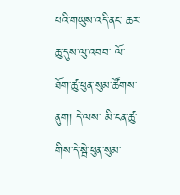པའི་གཡུས་འདི་ནང་ ཆར་ཆུ་དུས་ལུ་འབབ་ ལོ་ཐོག་ཚུ་ཕུན་སུམ་ཚོགས་ནུག། དེ་ལས་ མི་ངན་ཚུ་གིས་དེ་སྦེ་ཕུན་སུམ་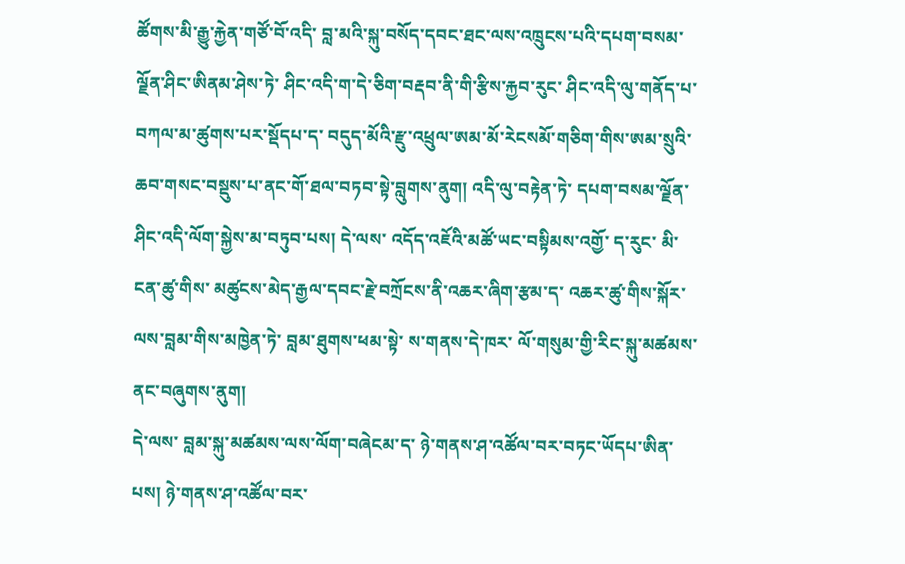ཚོགས་མི་རྒྱུ་རྐྱེན་གཙོ་བོ་འདི་ བླ་མའི་སྐུ་བསོད་དབང་ཐང་ལས་འཁྲུངས་པའི་དཔག་བསམ་ལྗོན་ཤིང་ཨིནམ་ཤེས་ཏེ་ ཤིང་འདི་ག་དེ་ཅིག་བརྡབ་ནི་གི་རྩིས་རྐྱབ་རུང་ ཤིང་འདི་ལུ་གནོད་པ་བཀལ་མ་ཚུགས་པར་སྡོདཔ་ད་ བདུད་མོའི་རྫུ་འཕྲུལ་ཨམ་མོ་རེངསམོ་གཅིག་གིས་ཨམ་སྲུའི་ཆབ་གསང་བསྡུས་པ་ནང་གོ་ཐལ་བཏབ་སྟེ་བླུགས་ནུག། འདི་ལུ་བརྟེན་ཏེ་ དཔག་བསམ་ལྗོན་ཤིང་འདི་ལོག་སྐྱེས་མ་བཏུབ་པས། དེ་ལས་ འདོད་འཇོའི་མཚོ་ཡང་བསྟིམས་འགྱོ་ ད་རུང་ མི་ངན་ཚུ་གིས་ མཚུངས་མེད་རྒྱལ་དབང་རྗེ་བཀྲོངས་ནི་འཆར་ཞིག་རྩམ་ད་ འཆར་ཚུ་གིས་སྐོར་ལས་བླམ་གིས་མཁྱེན་ཏེ་ བླམ་ཐུགས་ཕམ་སྟེ་ ས་གནས་དེ་ཁར་ ལོ་གསུམ་གྱི་རིང་སྐུ་མཚམས་ནང་བཞུགས་ནུག།
དེ་ལས་ བླམ་སྐུ་མཚམས་ལས་ལོག་བཞེངམ་ད་ ཉེ་གནས་ཤ་འཚོལ་བར་བཏང་ཡོདཔ་ཨིན་པས། ཉེ་གནས་ཤ་འཚོལ་བར་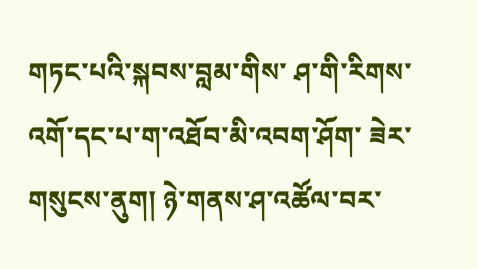གཏང་པའི་སྐབས་བླམ་གིས་ ཤ་གི་རིགས་འགོ་དང་པ་ག་འཐོབ་མི་འབག་ཤོག་ ཟེར་གསུངས་ནུག། ཉེ་གནས་ཤ་འཚོལ་བར་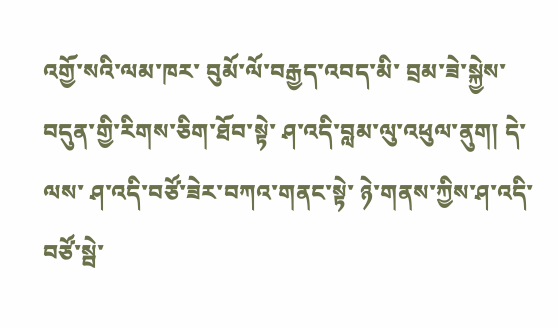འགྱོ་སའི་ལམ་ཁར་ བུམོ་ལོ་བརྒྱད་འབད་མི་ བྲམ་ཟེ་སྐྱེས་བདུན་གྱི་རིགས་ཅིག་ཐོབ་སྟེ་ ཤ་འདི་བླམ་ལུ་འཕུལ་ནུག། དེ་ལས་ ཤ་འདི་བཙོ་ཟེར་བཀའ་གནང་སྟེ་ ཉེ་གནས་ཀྱིས་ཤ་འདི་བཙོ་སྦེ་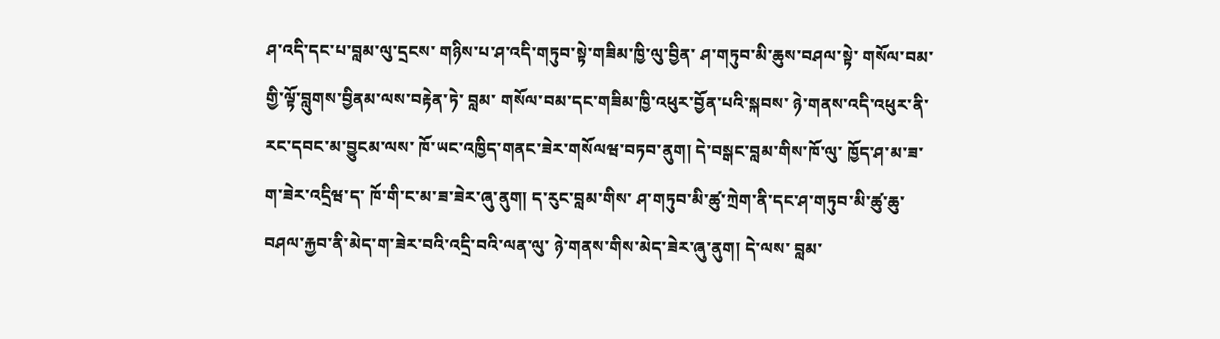ཤ་འདི་དང་པ་བླམ་ལུ་དྲངས་ གཉིས་པ་ཤ་འདི་གཏུབ་སྟེ་གཟིམ་ཁྱི་ལུ་བྱིན་ ཤ་གཏུབ་མི་ཆུས་བཤལ་སྟེ་ གསོལ་བམ་གྱི་ལྟོ་བླུགས་བྱིནམ་ལས་བརྟེན་ཏེ་ བླམ་ གསོལ་བམ་དང་གཟིམ་ཁྱི་འཕུར་བྱོན་པའི་སྐབས་ ཉེ་གནས་འདི་འཕུར་ནི་རང་དབང་མ་བྱུངམ་ལས་ ཁོ་ཡང་འཁྱིད་གནང་ཟེར་གསོལཝ་བཏབ་ནུག། དེ་བསྒང་བླམ་གིས་ཁོ་ལུ་ ཁྱོད་ཤ་མ་ཟ་ག་ཟེར་འདྲིཝ་ད་ ཁོ་གི་ང་མ་ཟ་ཟེར་ཞུ་ནུག། ད་རུང་བླམ་གིས་ ཤ་གཏུབ་མི་ཚུ་ཀྲེག་ནི་དང་ཤ་གཏུབ་མི་ཚུ་ཆུ་བཤལ་རྐྱབ་ནི་མེད་ག་ཟེར་བའི་འདྲི་བའི་ལན་ལུ་ ཉེ་གནས་གིས་མེད་ཟེར་ཞུ་ནུག། དེ་ལས་ བླམ་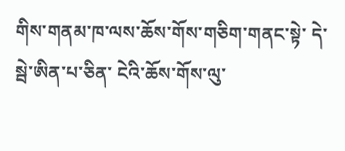གིས་གནམ་ཁ་ལས་ཆོས་གོས་གཅིག་གནང་སྟེ་ དེ་སྦེ་ཨིན་པ་ཅིན་ ངེའི་ཆོས་གོས་ལུ་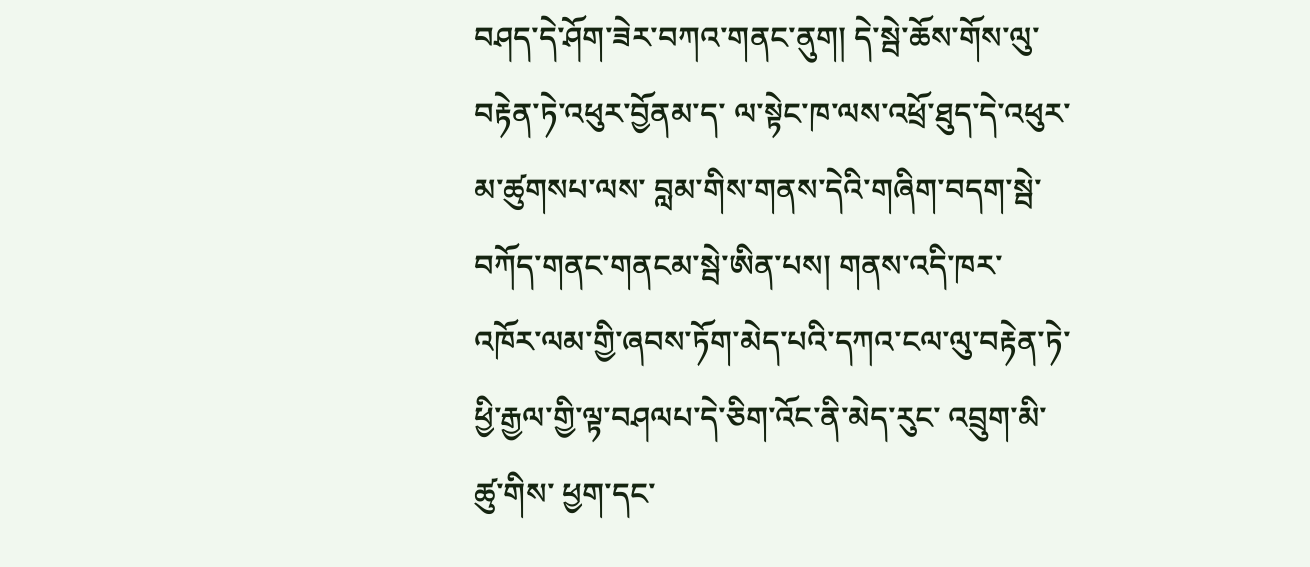བཤད་དེ་ཤོག་ཟེར་བཀའ་གནང་ནུག། དེ་སྦེ་ཆོས་གོས་ལུ་བརྟེན་ཏེ་འཕུར་བྱོནམ་ད་ ལ་སྟེང་ཁ་ལས་འཕྲོ་ཐུད་དེ་འཕུར་མ་ཚུགསཔ་ལས་ བླམ་གིས་གནས་དེའི་གཞིག་བདག་སྦེ་བཀོད་གནང་གནངམ་སྦེ་ཨིན་པས། གནས་འདི་ཁར་ འཁོར་ལམ་གྱི་ཞབས་ཏོག་མེད་པའི་དཀའ་ངལ་ལུ་བརྟེན་ཏེ་ ཕྱི་རྒྱལ་གྱི་ལྟ་བཤལཔ་དེ་ཅིག་འོང་ནི་མེད་རུང་ འབྲུག་མི་ཚུ་གིས་ ཕྱག་དང་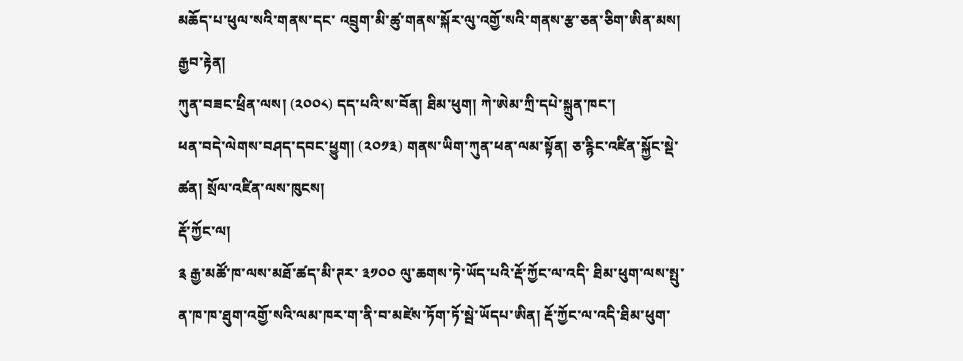མཆོད་པ་ཕུལ་སའི་གནས་དང་ འབྲུག་མི་ཚུ་གནས་སྐོར་ལུ་འགྱོ་སའི་གནས་རྩ་ཅན་ཅིག་ཨིན་མས།
རྒྱབ་རྟེན།
ཀུན་བཟང་ཕྲིན་ལས། (༢༠༠༨) དད་པའི་ས་བོན། ཐིམ་ཕུག། ཀེ་ཨེམ་ཀྲི་དཔེ་སྐྲུན་ཁང་།
ཕན་བདེ་ལེགས་བཤད་དབང་ཕྱུག། (༢༠༡༣) གནས་ཡིག་ཀུན་ཕན་ལམ་སྟོན། ཅ་རྙིང་འཛིན་སྐྱོང་སྡེ་ཚན། སྲོལ་འཛིན་ལས་ཁུངས།
རྡོ་ཀྱོང་ལ།
༉ རྒྱ་མཚོ་ཁ་ལས་མཐོ་ཚད་མི་ཊར་ ༣༡༠༠ ལུ་ཆགས་ཏེ་ཡོད་པའི་རྡོ་ཀྱོང་ལ་འདི་ ཐིམ་ཕུག་ལས་སྤུ་ན་ཁ་ཁ་ཐུག་འགྱོ་སའི་ལམ་ཁར་ག་ནི་བ་མཛེས་ཏོག་ཏོ་སྦེ་ཡོདཔ་ཨིན། རྡོ་ཀྱོང་ལ་འདི་ཐིམ་ཕུག་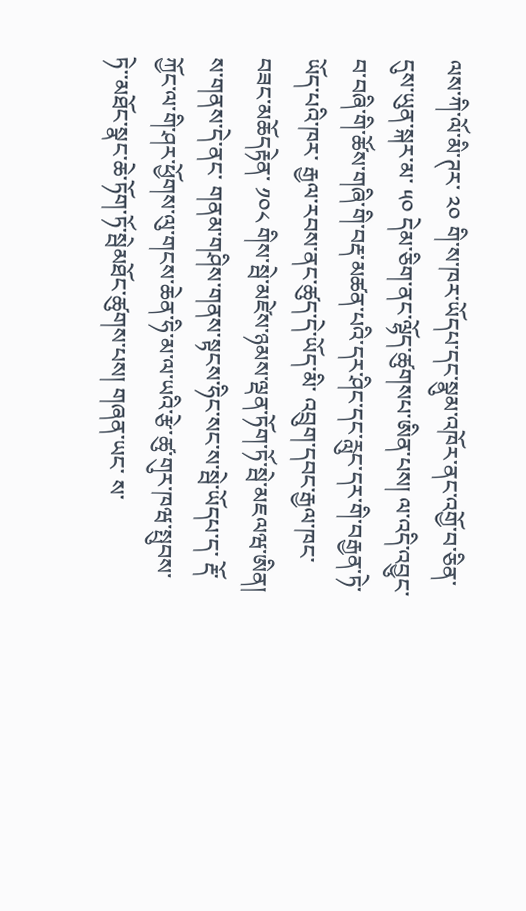ལས་ཀི་ལོ་མི་ཊར་ ༢༠ གི་ས་ཁར་ཡོདཔ་དང་སྣུམ་འཁོར་ནང་འགྱོ་བ་ཅིན་ དུས་ཡུན་སྐར་མ་ ༥༠ དེམ་ཅིག་ནང་ལྷོད་ཚུགསཔ་ཨིན་པས། ལ་འདི་འབྱུང་བ་བཞི་གི་ཚོས་གཞི་གི་བརྡ་མཚན་པའི་དར་ཤིང་དང་རླུང་དར་གི་བརྒྱན་ཏེ་ཡོད་པའི་ཁར་ རྒྱལ་རབས་ནང་ཚུད་དེ་ཡོད་མི་ འབྲུག་དབང་རྒྱལ་ཁང་བཟང་མཆོདརྟེན་ ༡༠༨ གིས་སྦེ་མཛེས་ཉམས་ལྡན་ཏོག་ཏོ་སྦེ་མཇལཝ་ཨིན།
ས་གནས་དེ་ནང་ གནམ་གཤིས་གནས་སྟངས་ཧིང་སང་ས་སྦེ་ཡོདཔ་ད་ རྡོ་ཀྱོང་ལ་གི་ཤར་ཕྱོགས་ལུ་གངས་ཆེན་ཧི་མ་ལ་ཡའི་རྩེ་ཚུ་གུར་ཁཝ་སྤུབས་ཏེ་་མཐོང་སྣང་ཆེ་ཏོག་ཏོ་སྦེམཐོང་ཚུགས་པས། གཞན་ཡང་ ས་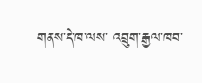གནས་དེ་ཁ་ལས་ འབྲུག་རྒྱལ་ཁབ་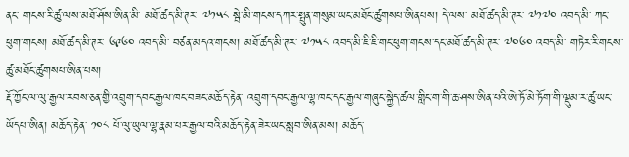ནང་ གངས་རི་ཚུ་ལས་མཐོ་ཤོས་ཨིན་མི་ མཐོ་ཚད་མི་ཊར་ ༧༡༥༨ སྦེ་མི་གངས་དཀར་སྤུན་གསུམ་ཡང་མཐོང་ཚུགསཔ་ཨིནཔས། དེ་ལས་ མཐོ་ཚད་མི་ཊར་ ༧༡༧༠ འབད་མི་ ཀང་ཕུག་གངས། མཐོ་ཚད་མི་ཊར་ ༦༩༦༠ འབད་མི་ བཙན་མདའ་གངས། མཐོ་ཚད་མི་ཊར་ ༧༡༥༨ འབད་མི་ཇི་ཇི་གང་ཕུག་གངས་དང་མཐོ་ཚད་མི་ཊར་ ༧༠༦༠ འབད་མི་ གཏེར་རི་གངས་ཚུ་མཐོང་ཚུགསཔ་ཨིན་པས།
རྡོ་ཀྱོང་ལ་ལུ་རྒྱལ་རབས་ཅན་གྱི་འབྲུག་དབང་རྒྱལ་ཁང་བཟང་མཆོད་རྟེན་ འབྲུག་དབང་རྒྱལ་ལྷ་ཁང་དང་རྒྱལ་གཞུང་སྐྱེད་ཚལ་གླིང་ག་གི་ཆ་ཤས་ཨིན་པའི་ཨེ་ཏོ་མེ་ཏོག་གི་ལྡུམ་ར་ཚུ་ཡང་ཡོདཔ་ཨིན། མཆོད་རྟེན་ ༡༠༨ པོ་ལུ་ཡུལ་ལྷ་རྣམ་པར་རྒྱལ་བའི་མཆོད་རྟེན་ཟེར་ཡང་སླབ་ཨིན་མས། མཆོད་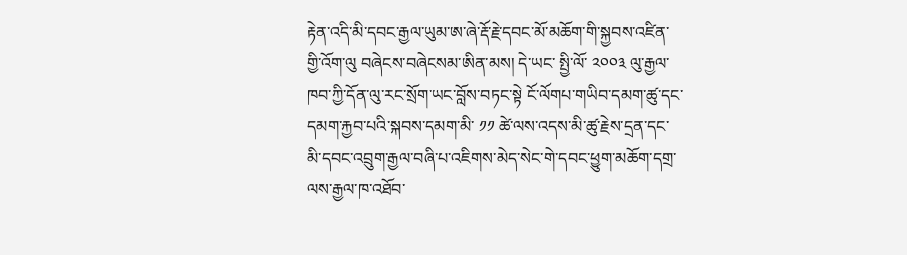རྟེན་འདི་མི་དབང་རྒྱལ་ཡུམ་ཨ་ཞེ་རྡོ་རྗེ་དབང་མོ་མཆོག་གི་སྐྱབས་འཛིན་གྱི་འོག་ལུ བཞེངས་བཞེངསམ་ཨིན་མས། དེ་ཡང་ སྤྱི་ལོ་ ༢༠༠༣ ལུ་རྒྱལ་ཁབ་ཀྱི་དོན་ལུ་རང་སྲོག་ཡང་བློས་བཏང་སྟེ ངོ་ལོགཔ་གཡིབ་དམག་ཚུ་དང་དམག་རྐྱབ་པའི་སྐབས་དམག་མི་ ༡༡ ཚེ་ལས་འདས་མི་ཚུ་རྗེས་དྲན་དང་མི་དབང་འབྲུག་རྒྱལ་བཞི་པ་འཇིགས་མེད་སེང་གེ་དབང་ཕྱུག་མཆོག་དགྲ་ལས་རྒྱལ་ཁ་འཐོབ་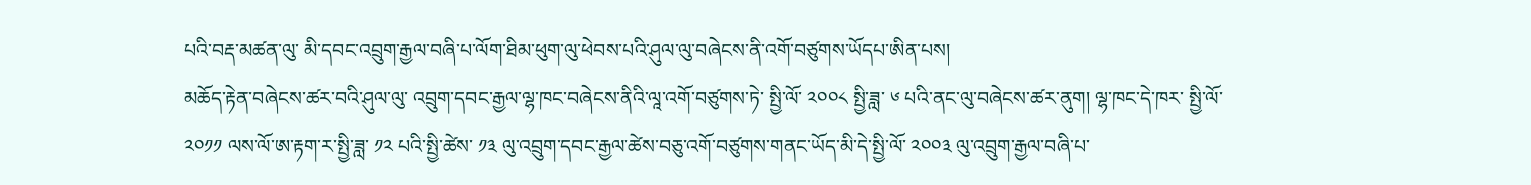པའི་བརྡ་མཚན་ལུ་ མི་དབང་འབྲུག་རྒྱལ་བཞི་པ་ལོག་ཐིམ་ཕུག་ལུ་ཕེབས་པའི་ཤུལ་ལུ་བཞེངས་ནི་འགོ་བཙུགས་ཡོདཔ་ཨིན་པས།
མཆོད་རྟེན་བཞེངས་ཚར་བའི་ཤུལ་ལུ་ འབྲུག་དབང་རྒྱལ་ལྷ་ཁང་བཞེངས་ནིའི་ལཱ་འགོ་བཙུགས་ཏེ་ སྤྱི་ལོ་ ༢༠༠༨ སྤྱི་ཟླ་ ༦ པའི་ནང་ལུ་བཞེངས་ཚར་ནུག། ལྷ་ཁང་དེ་ཁར་ སྤྱི་ལོ་ ༢༠༡༡ ལས་ལོ་ཨ་རྟག་ར་སྤྱི་ཟླ་ ༡༢ པའི་སྤྱི་ཚེས་ ༡༣ ལུ་འབྲུག་དབང་རྒྱལ་ཚེས་བཅུ་འགོ་བཙུགས་གནང་ཡོད་མི་དེ་སྤྱི་ལོ་ ༢༠༠༣ ལུ་འབྲུག་རྒྱལ་བཞི་པ་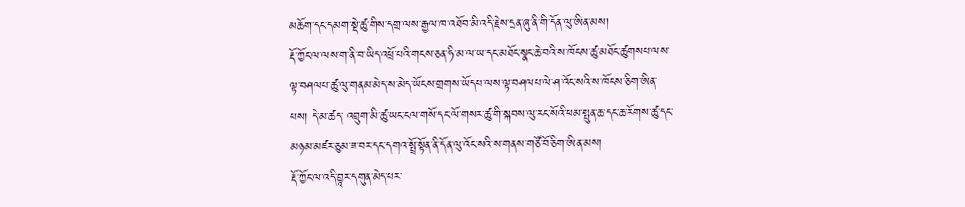མཆོག་དང་དམག་སྡེ་ཚུ་གིས་དགྲ་ལས་རྒྱལ་ཁ་འཐོབ་མི་འདི་རྗེས་དྲན་ཞུ་ནི་གི་དོན་ལུ་ཨིན་མས།
རྡོ་ཀྱོང་ལ་ལས་ག་ནི་བ་ཡིད་འཕྲོ་པའི་གངས་ཅན་ཧི་མ་ལ་ཡ་དང་མཐོང་སྣང་ཆེ་བའི་ས་ཁོངས་ཚུ་མཐོང་ཚུགསཔ་ལས་ལྟ་བཤལཔ་ཚུ་ལུ་གནམ་མེད་ས་མེད་ཡོངས་གྲགས་ཡོདཔ་ལས་ལྟ་བཤལཔ་ལེ་ཤ་འོང་སའི་ས་ཁོངས་ཅིག་ཨིན་པས། དེ་མ་ཚད་ འབྲུག་མི་ཚུ་ཡང་ངལ་གསོ་དང་ལོ་གསར་ཚུ་གི་སྐབས་ལུ་རང་སོའི་ཕམ་སྤུན་ཆ་དང་ཆ་རོགས་ཚུ་དང་མཉམ་མཛར་ཅུམ་ཟ་བར་དང་དགའ་སྤྲོ་སྟོན་ནི་དོན་ལུ་འོང་སའི་ས་གནས་གཙོ་བོ་ཅིག་ཨིན་མས།
རྡོ་ཀྱོང་ལ་འདི་བྱཱར་དགུན་མེད་པར་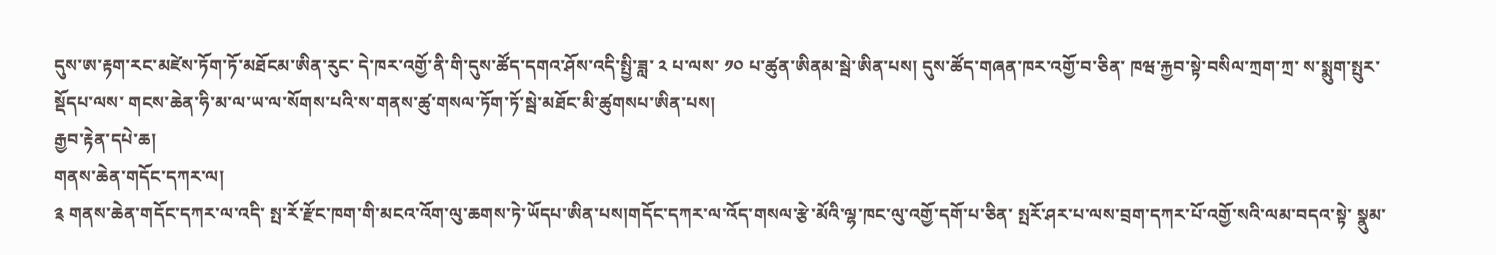དུས་ཨ་རྟག་རང་མཛེས་ཏོག་ཏོ་མཐོངམ་ཨིན་རུང་ དེ་ཁར་འགྱོ་ནི་གི་དུས་ཚོད་དགའ་ཤོས་འདི་སྤྱི་ཟླ་ ༢ པ་ལས་ ༡༠ པ་ཚུན་ཨིནམ་སྦེ་ཨིན་པས། དུས་ཚོད་གཞན་ཁར་འགྱོ་བ་ཅིན་ ཁཝ་རྐྱབ་སྟེ་བསིལ་ཀྲག་ཀྲ་ ས་སྨུག་སྤུར་སྡོདཔ་ལས་ གངས་ཆེན་ཧི་མ་ལ་ཡ་ལ་སོགས་པའི་ས་གནས་ཚུ་གསལ་ཏོག་ཏོ་སྦེ་མཐོང་མི་ཚུགསཔ་ཨིན་པས།
རྒྱབ་རྟེན་དཔེ་ཆ།
གནས་ཆེན་གདོང་དཀར་ལ།
༉ གནས་ཆེན་གདོང་དཀར་ལ་འདི་ སྤ་རོ་རྫོང་ཁག་གི་མངའ་འོག་ལུ་ཆགས་ཏེ་ཡོདཔ་ཨིན་པས།གདོང་དཀར་ལ་འོད་གསལ་རྩེ་མོའི་ལྷ་ཁང་ལུ་འགྱོ་དགོ་པ་ཅིན་ སྤརོ་ཤར་པ་ལས་བྲག་དཀར་པོ་འགྱོ་སའི་ལམ་བདའ་སྟེ་ སྣུམ་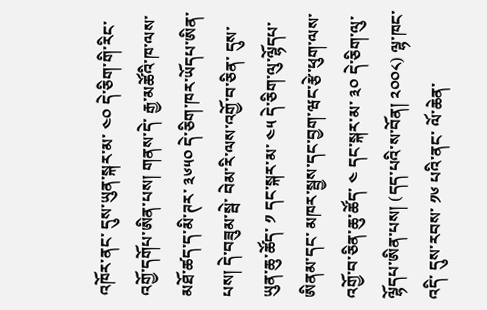འཁོར་ནང་ དུས་ཡུན་སྐར་མ་ ༤༠ དེ་ཅིག་གི་རིང་འགྱོ་དགོཔ་ཨིན་པས། གནས་དེ་ རྒྱ་མཚོའི་ཁ་ལས་མཐོ་ཚད་ད་མི་ཊར་ ༣༦༥༠ དེ་ཅིག་ཁར་ཡོདཔ་ཨིན་པས། དེ་བཟུམ་སྦེ་ བེམ་རི་ལས་འགྱོ་བ་ཅིན་ དུས་ཡུན་ཆུ་ཚོད་ ༡ དང་སྐར་མ་ ༤༥ དེ་ཅིག་ལུ་ལྷོདཔ་ཨིནམ་དང་ མཁར་སྦྱས་དང་བྱག་ཝང་རྩེ་ཕུག་ལས་འགྱོ་བ་ཅིན་ཆུ་ཚོད་ ༤ དང་སྐར་མ་ ༣༠ དེ་ཅིག་ལུ་ལྷོདཔ་ཨིན་པས། (དད་པའི་ས་བོན། ༢༠༠༨) ལྷ་ཁང་འདི་ དུས་རབས་ ༡༦ པའི་ནང་ ལོ་ཆེན་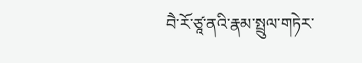བཻ་རོ་ཙཱ་ནའི་རྣམ་སྤྲུལ་གཏེར་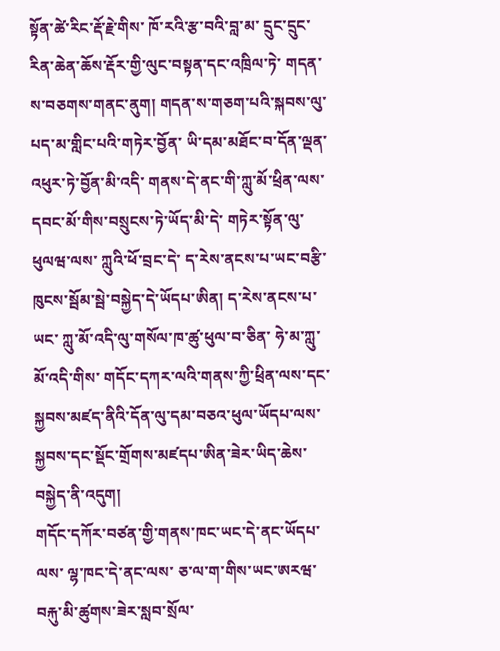སྟོན་ཚེ་རིང་རྡོ་རྗེ་གིས་ ཁོ་རའི་རྩ་བའི་བླ་མ་ དྲུང་དྲུང་རིན་ཆེན་ཆོས་རྡོར་གྱི་ལུང་བསྟན་དང་འཁྲིལ་ཏེ་ གདན་ས་བཅགས་གནང་ནུག། གདན་ས་གཅག་པའི་སྐབས་ལུ་ པད་མ་གླིང་པའི་གཏེར་བྱོན་ ཡི་དམ་མཐོང་བ་དོན་ལྡན་འཕུར་ཏེ་བྱོན་མི་འདི་ གནས་དེ་ནང་གི་ཀླུ་མོ་ཕྲིན་ལས་དབང་མོ་གིས་བསྲུངས་ཏེ་ཡོད་མི་དེ་ གཏེར་སྟོན་ལུ་ཕུལཝ་ལས་ ཀླུའི་ཕོ་བྲང་དེ་ ད་རེས་ནངས་པ་ཡང་བརྩི་ཁུངས་སྦོམ་སྦེ་བསྐྱེད་དེ་ཡོདཔ་ཨིན། ད་རེས་ནངས་པ་ཡང་ ཀླུ་མོ་འདི་ལུ་གསོལ་ཁ་ཚུ་ཕུལ་བ་ཅིན་ ཧེ་མ་ཀླུ་མོ་འདི་གིས་ གདོང་དཀར་ལའི་གནས་ཀྱི་ཕྲིན་ལས་དང་ སྐྱབས་མཛད་ནིའི་དོན་ལུ་དམ་བཅའ་ཕུལ་ཡོདཔ་ལས་ སྐྱབས་དང་སྡོང་གྲོགས་མཛདཔ་ཨིན་ཟེར་ཡིད་ཆེས་བསྐྱེད་ནི་འདུག།
གདོང་དཀོར་བཙན་གྱི་གནས་ཁང་ཡང་དེ་ནང་ཡོདཔ་ལས་ ལྷ་ཁང་དེ་ནང་ལས་ ཅ་ལ་ག་གིས་ཡང་ཨརཝ་བརྐུ་མི་ཚུགས་ཟེར་སླབ་སྲོལ་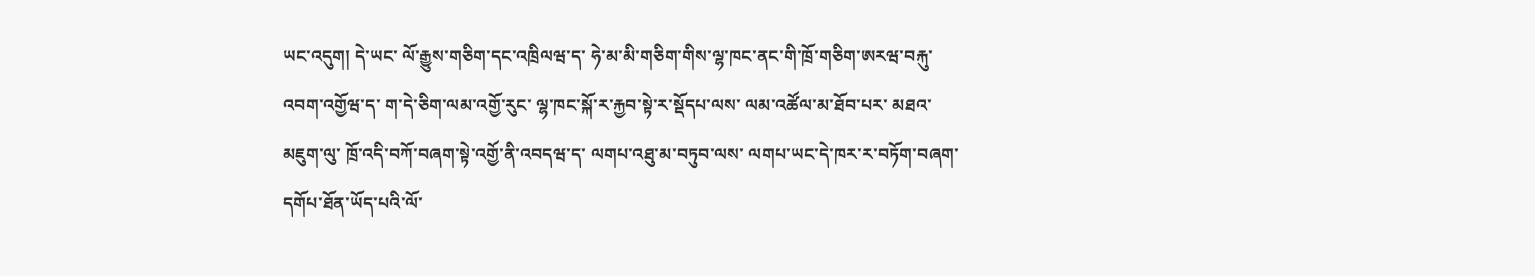ཡང་འདུག། དེ་ཡང་ ལོ་རྒྱུས་གཅིག་དང་འཁྲིལཝ་ད་ ཧེ་མ་མི་གཅིག་གིས་ལྷ་ཁང་ནང་གི་ཁྲོ་གཅིག་ཨརཝ་བརྐུ་འབག་འགྱོཝ་ད་ ག་དེ་ཅིག་ལམ་འགྱོ་རུང་ ལྷ་ཁང་སྐོ་ར་རྐྱབ་སྟེ་ར་སྡོདཔ་ལས་ ལམ་འཚོལ་མ་ཐོབ་པར་ མཐའ་མཇུག་ལུ་ ཁྲོ་འདི་བཀོ་བཞག་སྟེ་འགྱོ་ནི་འབདཝ་ད་ ལགཔ་འཐུ་མ་བཏུབ་ལས་ ལགཔ་ཡང་དེ་ཁར་ར་བཏོག་བཞག་དགོཔ་ཐོན་ཡོད་པའི་ལོ་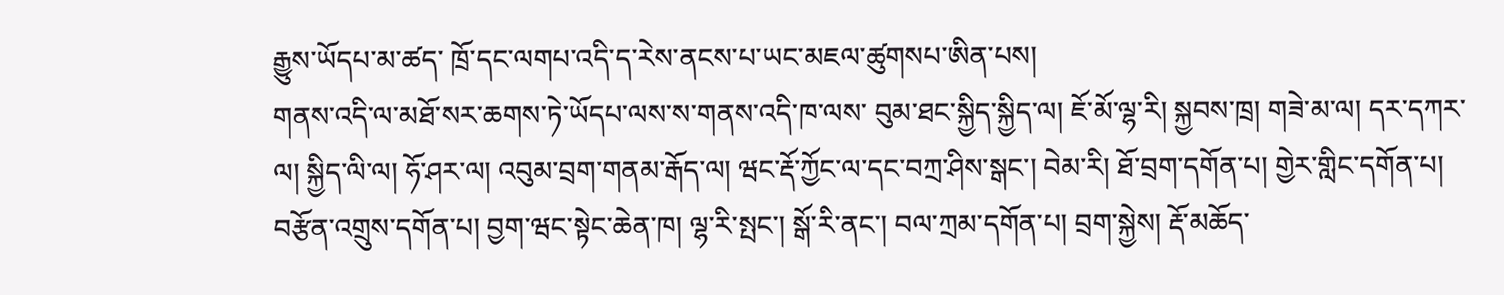རྒྱུས་ཡོདཔ་མ་ཚད་ ཁྲོ་དང་ལགཔ་འདི་ད་རེས་ནངས་པ་ཡང་མཇལ་ཚུགསཔ་ཨིན་པས།
གནས་འདི་ལ་མཐོ་སར་ཆགས་ཏེ་ཡོདཔ་ལས་ས་གནས་འདི་ཁ་ལས་ བུམ་ཐང་སྐྱིད་སྐྱིད་ལ། ཇོ་མོ་ལྷ་རི། སྐྱབས་ཁྲ། གཟེ་མ་ལ། དར་དཀར་ལ། སྐྱིད་ལི་ལ། ཧོ་ཤར་ལ། འབུམ་བྲག་གནམ་རྒོད་ལ། ཝང་རྡོ་ཀྱོང་ལ་དང་བཀྲ་ཤིས་སྒང་། བེམ་རི། ཐོ་བྲག་དགོན་པ། གྱེར་གླིང་དགོན་པ། བརྩོན་འགྲུས་དགོན་པ། བྱག་ཝང་སྟེང་ཆེན་ཁ། ལྷ་རི་སྤང་། སྒོ་རི་ནང་། བལ་ཀྲམ་དགོན་པ། བྲག་སྐྱེས། རྡོ་མཆོད་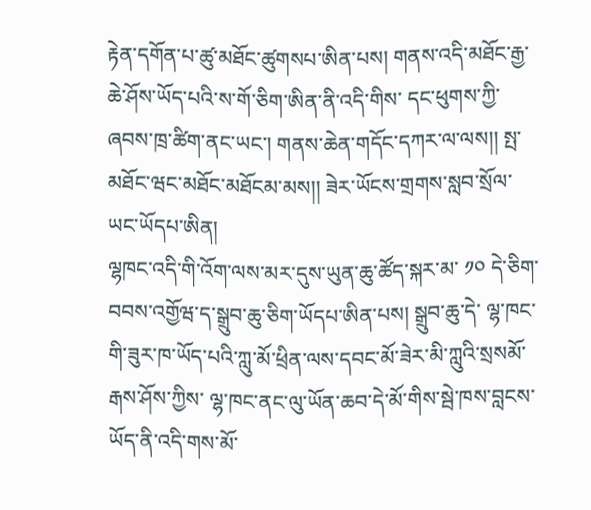རྟེན་དགོན་པ་ཚུ་མཐོང་ཚུགསཔ་ཨིན་པས། གནས་འདི་མཐོང་རྒྱ་ཆེ་ཤོས་ཡོད་པའི་ས་གོ་ཅིག་ཨིན་ནི་འདི་གིས་ དང་ཕུགས་ཀྱི་ཞབས་ཁྲ་ཚིག་ནང་ཡང་། གནས་ཆེན་གདོང་དཀར་ལ་ལས།། སྤ་མཐོང་ཝང་མཐོང་མཐོངམ་མས།། ཟེར་ཡོངས་གྲགས་སླབ་སྲོལ་ཡང་ཡོདཔ་ཨིན།
ལྷཁང་འདི་གི་འོག་ལས་མར་དུས་ཡུན་ཆུ་ཚོད་སྐར་མ་ ༡༠ དེ་ཅིག་བབས་འགྱོཝ་ད་སྒྲུབ་ཆུ་ཅིག་ཡོདཔ་ཨིན་པས། སྒྲུབ་ཆུ་དེ་ ལྷ་ཁང་གི་ཟུར་ཁ་ཡོད་པའི་ཀླུ་མོ་ཕྲིན་ལས་དབང་མོ་ཟེར་མི་ཀླུའི་སྲསམོ་རྒས་ཤོས་ཀྱིས་ ལྷ་ཁང་ནང་ལུ་ཡོན་ཆབ་དེ་མོ་གིས་སྦེ་ཁས་བླངས་ཡོད་ནི་འདི་གས་མོ་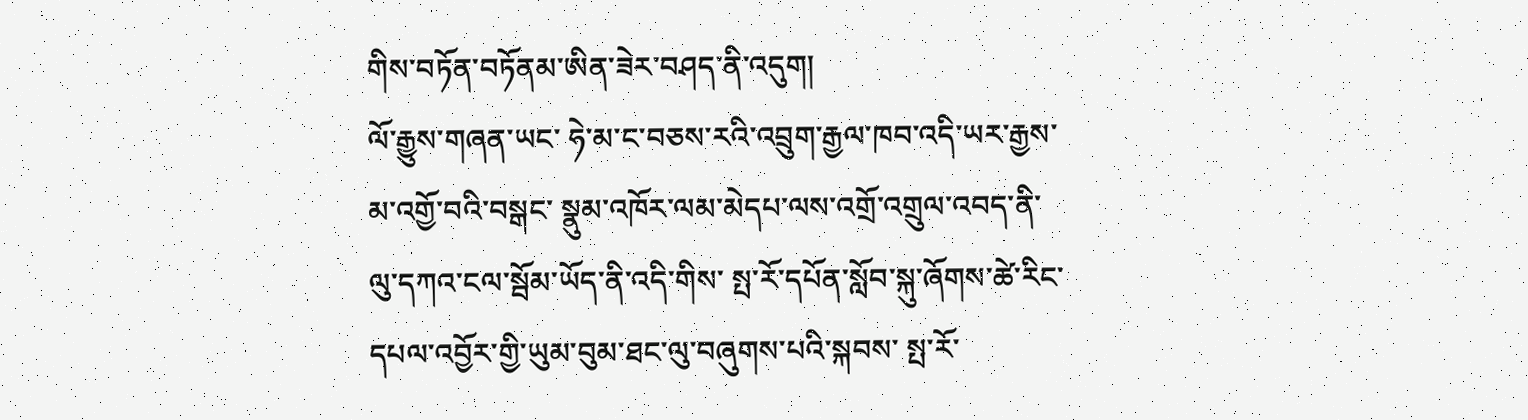གིས་བཏོན་བཏོནམ་ཨིན་ཟེར་བཤད་ནི་འདུག།
ལོ་རྒྱུས་གཞན་ཡང་ ཧེ་མ་ང་བཅས་རའི་འབྲུག་རྒྱལ་ཁབ་འདི་ཡར་རྒྱས་མ་འགྱོ་བའི་བསྒང་ སྣུམ་འཁོར་ལམ་མེདཔ་ལས་འགྲོ་འགྲུལ་འབད་ནི་ལུ་དཀའ་ངལ་སྦོམ་ཡོད་ནི་འདི་གིས་ སྤ་རོ་དཔོན་སློབ་སྐུ་ཞོགས་ཚེ་རིང་དཔལ་འབྱོར་གྱི་ཡུམ་བུམ་ཐང་ལུ་བཞུགས་པའི་སྐབས་ སྤ་རོ་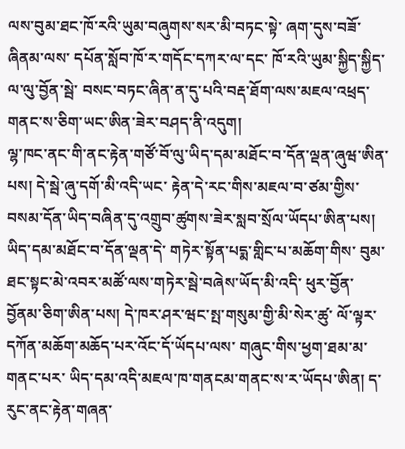ལས་བུམ་ཐང་ཁོ་རའི་ཡུམ་བཞུགས་སར་མི་བཏང་སྟེ་ ཞག་དུས་བཟོ་ཞིནམ་ལས་ དཔོན་སློབ་ཁོ་ར་གདོང་དཀར་ལ་དང་ ཁོ་རའི་ཡུམ་སྐྱིད་སྐྱིད་ལ་ལུ་བྱོན་སྦེ་ བསང་བཏང་ཞིན་ན་དུ་པའི་བརྡ་ཐོག་ལས་མཇལ་འཕྲད་གནང་ས་ཅིག་ཡང་ཨིན་ཟེར་བཤད་ནི་འདུག།
ལྷ་ཁང་ནང་གི་ནང་རྟེན་གཙོ་བོ་ལུ་ཡིད་དམ་མཐོང་བ་དོན་ལྡན་ཞུཝ་ཨིན་པས། དེ་སྦེ་ཞུ་དགོ་མི་འདི་ཡང་ རྟེན་དེ་རང་གིས་མཇལ་བ་ཙམ་གྱིས་ བསམ་དོན་ཡིད་བཞིན་དུ་འགྲུབ་ཚུགས་ཟེར་སླབ་སྲོལ་ཡོདཔ་ཨིན་པས། ཡིད་དམ་མཐོང་བ་དོན་ལྡན་དེ་ གཏེར་སྟོན་པདྨ་གླིང་པ་མཆོག་གིས་ བུམ་ཐང་སྟང་མེ་འབར་མཚོ་ལས་གཏེར་སྦེ་བཞེས་ཡོད་མི་འདི་ ཕུར་བྱོན་བྱོནམ་ཅིག་ཨིན་པས། དེ་ཁར་ཤར་ཝང་སྤ་གསུམ་གྱི་མི་སེར་ཚུ་ ལོ་ལྟར་དཀོན་མཆོག་མཆོད་པར་འོང་དོ་ཡོདཔ་ལས་ གཞུང་གིས་ཕྱག་ཐམ་མ་གནང་པར་ ཡིད་དམ་འདི་མཇལ་ཁ་གནངམ་གནང་ས་ར་ཡོདཔ་ཨིན། ད་རུང་ནང་རྟེན་གཞན་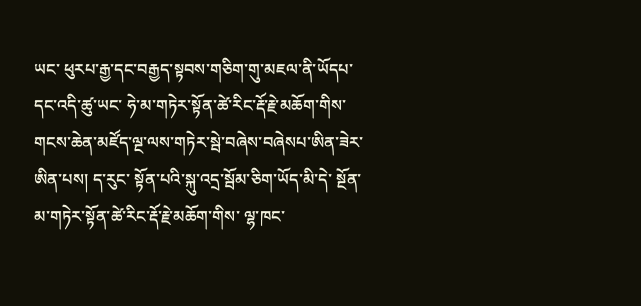ཡང་ ཕུརཔ་རྒྱ་དང་བརྒྱད་སྟབས་གཅིག་གུ་མཇལ་ནི་ཡོདཔ་དང་འདི་ཚུ་ཡང་ ཧེ་མ་གཏེར་སྟོན་ཚེ་རིང་རྡོ་རྗེ་མཆོག་གིས་ གངས་ཆེན་མཛོད་ལྔ་ལས་གཏེར་སྦེ་བཞེས་བཞེསཔ་ཨིན་ཟེར་ཨིན་པས། ད་རུང་ སྟོན་པའི་སྐུ་འདྲ་སྦོམ་ཅིག་ཡོད་མི་དེ་ སྔོན་མ་གཏེར་སྟོན་ཚེ་རིང་རྡོ་རྗེ་མཆོག་གིས་ ལྷ་ཁང་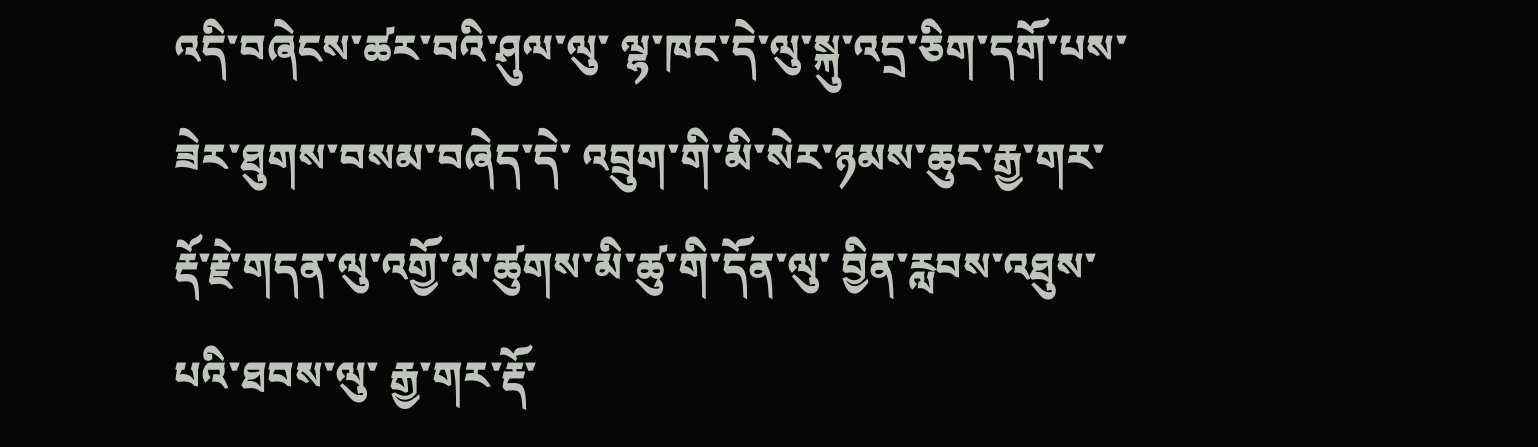འདི་བཞེངས་ཚར་བའི་ཤུལ་ལུ་ ལྷ་ཁང་དེ་ལུ་སྐུ་འདྲ་ཅིག་དགོ་པས་ཟེར་ཐུགས་བསམ་བཞེད་དེ་ འབྲུག་གི་མི་སེར་ཉམས་ཆུང་རྒྱ་གར་རྡོ་རྗེ་གདན་ལུ་འགྱོ་མ་ཚུགས་མི་ཚུ་གི་དོན་ལུ་ བྱིན་རླབས་འཐུས་པའི་ཐབས་ལུ་ རྒྱ་གར་རྡོ་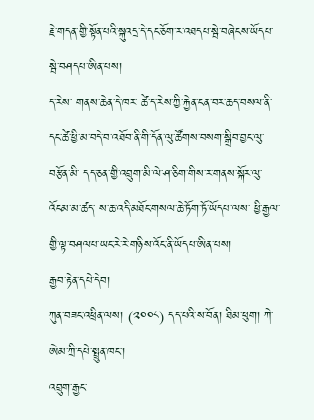རྗེ་གདན་གྱི་སྟོན་པའི་སྐུའདྲ་དེ་དང་ཅོག་ར་འཐདཔ་སྦེ་བཞེངས་ཡོདཔ་སྦེ་བཤདཔ་ཨིན་པས།
ད་རེས་ གནས་ཆེན་དེ་ཁར་ ཚེ་ད་རེས་ཀྱི་རྐྱེན་ངན་བར་ཆད་བསལ་ནི་དང་ཚེ་ཕྱི་མ་བདེ་བ་འཐོབ་ནི་གི་དོན་ལུ་ཚོགས་བསག་སྒྲིབ་བྱང་ལུ་བརྩོན་མི་ དད་ཅན་གྱི་འབྲུག་མི་ལེ་ཤ་ཅིག་གིས་ར་གནས་སྐོར་ལུ་འོངམ་མ་ཚད་ ས་ཆ་འདི་མཐོང་གསལ་ཆེ་ཏོག་ཏོ་ཡོདཔ་ལས་ ཕྱི་རྒྱལ་གྱི་ལྟ་བཤལཔ་ཡང་རེ་རེ་གཉིས་འོང་ནི་ཡོདཔ་ཨིན་པས།
རྒྱབ་རྟེན་དཔེ་དེབ།
ཀུན་བཟང་འཕྲིན་ལས། (༢༠༠༨) དད་པའི་ས་བོན། ཐིམ་ཕུག། ཀེ་ཨེམ་ཀྲི་དཔེ་སྤྲུན་ཁང་།
འབྲུག་རྒྱང་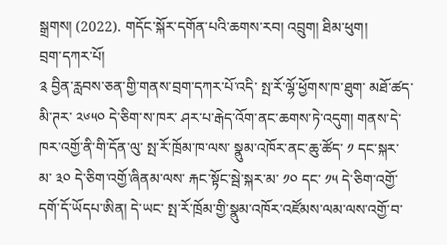སྒྲགས། (2022). གདོང་སྐོར་དགོན་པའི་ཆགས་རབ། འབྲུག། ཐིམ་ཕུག།
བྲག་དཀར་པོ།
༉ བྱིན་རླབས་ཅན་གྱི་གནས་བྲག་དཀར་པོ་འདི་ སྤ་རོ་ལྷོ་ཕྱོགས་ཁ་ཐུག་ མཐོ་ཚད་མི་ཊར་ ༢༦༥༠ དེ་ཅིག་ས་ཁར་ ཤར་པ་རྒེད་འོག་ནང་ཆགས་ཏེ་འདུག། གནས་དེ་ཁར་འགྱོ་ནི་གི་དོན་ལུ་ སྤ་རོ་ཁྲོམ་ཁ་ལས་ སྣུམ་འཁོར་ནང་ཆུ་ཚོད་ ༡ དང་སྐར་མ་ ༣༠ དེ་ཅིག་འགྱོ་ཞིནམ་ལས་ རྐང་སྟོང་སྦེ་སྐར་མ་ ༡༠ དང་ ༡༥ དེ་ཅིག་འགྱོ་དགོ་དོ་ཡོདཔ་ཨིན། དེ་ཡང་ སྤ་རོ་ཁྲོམ་གྱི་སྣུམ་འཁོར་འཛོམས་ལམ་ལས་འགྱོ་བ་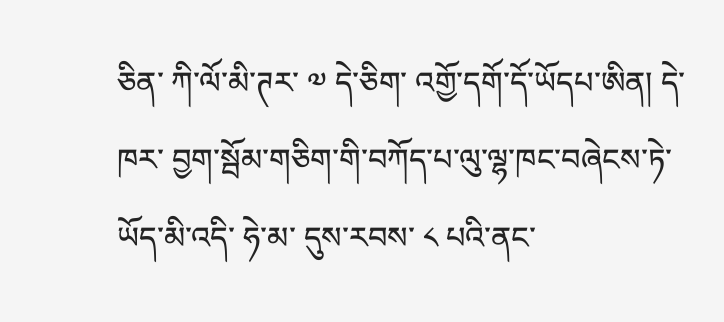ཅིན་ ཀི་ལོ་མི་ཊར་ ༧ དེ་ཅིག་ འགྱོ་དགོ་དོ་ཡོདཔ་ཨིན། དེ་ཁར་ བྱག་སྦོམ་གཅིག་གི་བཀོད་པ་ལུ་ལྷ་ཁང་བཞེངས་ཏེ་ཡོད་མི་འདི་ ཧེ་མ་ དུས་རབས་ ༨ པའི་ནང་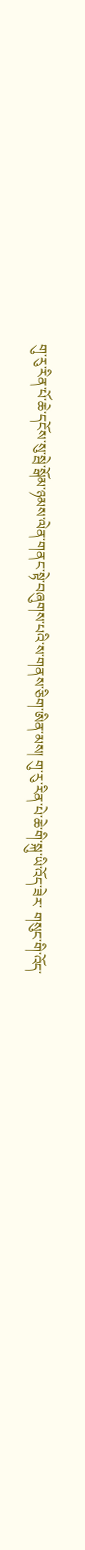གུ་རུ་རིན་པོ་ཆེ་དངོས་སུ་སྦེ་སྒོམ་ཉམས་ལེན་གནང་སྟེ་བཞུགས་པའི་ས་གནས་ཅིག་ཨིན་མས། གུ་རུ་རིན་པེ་ཆེ་གི་སྐུ་ཡི་འོད་ཟེར་ གསུང་གི་འོད་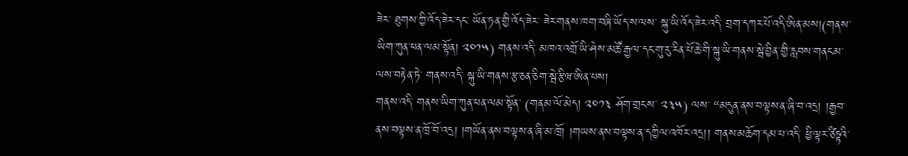ཟེར་ ཐུགས་ཀྱི་འོད་ཟེར་དང་ ཡོན་ཏན་གྱི་འོད་ཟེར་ ཟེར་གནས་ཁག་བཞི་ཡོད་ས་ལས་ སྐུ་ཡི་འོད་ཟེར་འདི་ བྲག་དཀར་པོ་འདི་ཨིན་མས།(གནས་ཡིག་ཀུན་ཕན་ལམ་སྟོན། ༢༠༡༥) གནས་འདི་ མཁའ་འགྲོ་ཡི་ཤེས་མཚོ་རྒྱལ་དང་གུ་རུ་རིན་པོ་ཆེ་གི་སྐུ་ཡི་གནས་སྦེ་བྱིན་གྱི་རླབས་གནངམ་ལས་བརྟེན་ཏེ་ གནས་འདི་ སྐུ་ཡི་གནས་རྩ་ཅན་ཅིག་སྦེ་རྩིཝ་ཨིན་པས།
གནས་འདི་ གནས་ཡིག་ཀུན་ཕན་ལམ་སྟོན་ (གནམ་ལོ་མེད། ༢༠༡༣ ཤོག་གྲངས་ ༢༣༥) ལས་ “མདུན་ནས་བལྟས་ན་ཞི་བ་འདྲ། །རྒྱབ་ནས་བལྟས་ན་ཁྲོ་བོ་འདྲ། །གཡོན་ནས་བལྟས་ན་ཞི་མ་ཁྲོ། །གཡས་ནས་བལྟས་ན་དཀྱིལ་འཁོར་འདྲ།། གནས་མཆོག་དམ་པ་འདི་ ཕྱི་ལྟར་ཙིཏྟའི་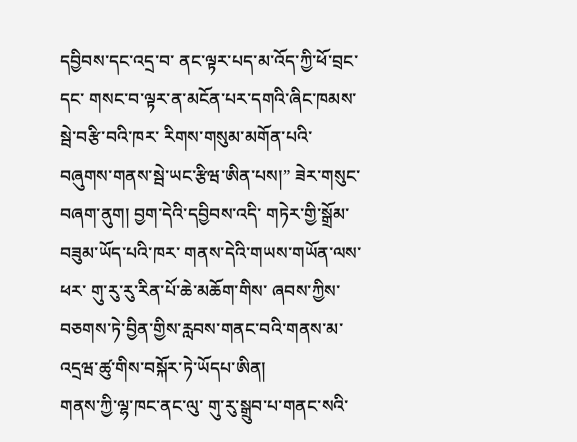དབྱིབས་དང་འདྲ་བ་ ནང་ལྟར་པད་མ་འོད་ཀྱི་ཕོ་བྲང་དང་ གསང་བ་ལྟར་ན་མངོན་པར་དགའི་ཞིང་ཁམས་སྦེ་བརྩི་བའི་ཁར་ རིགས་གསུམ་མགོན་པའི་བཞུགས་གནས་སྦེ་ཡང་རྩིཝ་ཨིན་པས།” ཟེར་གསུང་བཞག་ནུག། བྱག་དེའི་དབྱིབས་འདི་ གཏེར་གྱི་སྒྲོམ་བཟུམ་ཡོད་པའི་ཁར་ གནས་དེའི་གཡས་གཡོན་ལས་ཕར་ གུ་རུ་རུ་རིན་པོ་ཆེ་མཆོག་གིས་ ཞབས་ཀྱིས་བཅགས་ཏེ་བྱིན་གྱིས་རླབས་གནང་བའི་གནས་མ་འདྲཝ་ཚུ་གིས་བསྐོར་ཏེ་ཡོདཔ་ཨིན།
གནས་ཀྱི་ལྷ་ཁང་ནང་ལུ་ གུ་རུ་སྒྲུབ་པ་གནང་སའི་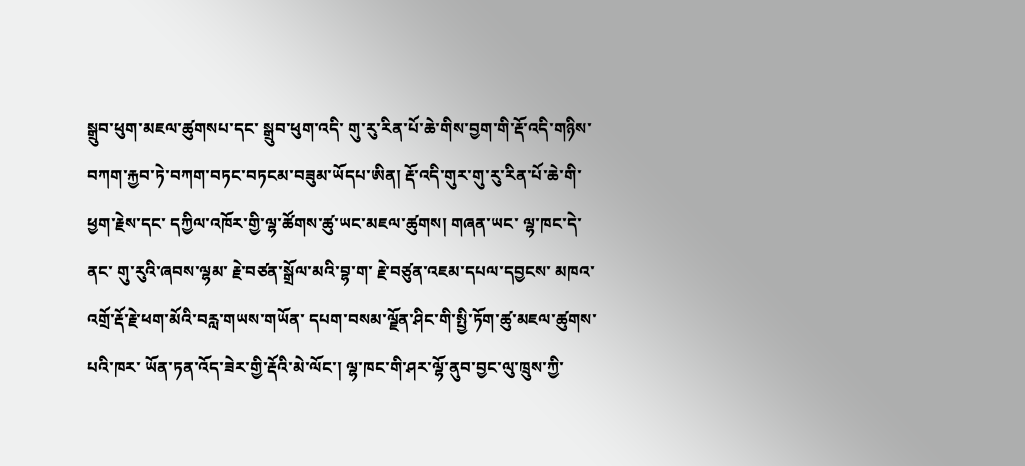སྒྲུབ་ཕུག་མཇལ་ཚུགསཔ་དང་ སྒྲུབ་ཕུག་འདི་ གུ་རུ་རིན་པོ་ཆེ་གིས་བྱག་གི་རྡོ་འདི་གཉིས་བཀག་རྐྱབ་ཏེ་བཀག་བཏང་བཏངམ་བཟུམ་ཡོདཔ་ཨིན། རྡོ་འདི་གུར་གུ་རུ་རིན་པོ་ཆེ་གི་ ཕྱག་རྗེས་དང་ དཀྱིལ་འཁོར་གྱི་ལྷ་ཚོགས་ཚུ་ཡང་མཇལ་ཚུགས། གཞན་ཡང་ ལྷ་ཁང་དེ་ནང་ གུ་རུའི་ཞབས་ལྷམ་ རྗེ་བཙན་སྒྲོལ་མའི་བྷ་ག་ རྗེ་བཙུན་འཇམ་དཔལ་དབྱངས་ མཁའ་འགྲོ་རྡོ་རྗེ་ཕག་མོའི་བརླ་གཡས་གཡོན་ དཔག་བསམ་ལྗོན་ཤིང་གི་སྤྱི་ཏོག་ཚུ་མཇལ་ཚུགས་པའི་ཁར་ ཡོན་ཏན་འོད་ཟེར་གྱི་རྡོའི་མེ་ལོང་། ལྷ་ཁང་གི་ཤར་ལྷོ་ནུབ་བྱང་ལུ་ཁྲུས་ཀྱི་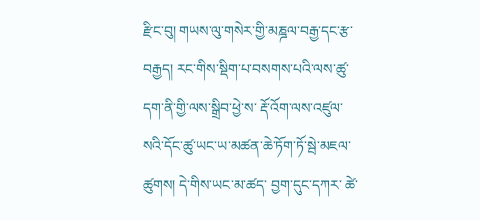རྫིང་བུ། གཡས་ལུ་གསེར་གྱི་མཎྜལ་བརྒྱ་དང་རྩ་བརྒྱད། རང་གིས་སྡིག་པ་བསགས་པའི་ལས་ཚུ་དག་ནི་གྱི་ལས་སྒྲིབ་ཕྱེ་ས་ རྡོ་འོག་ལས་འཛུལ་སའི་དོང་ཚུ་ཡང་ཡ་མཚན་ཆེ་ཏོག་ཏོ་སྦེ་མཇལ་ཚུགས། དེ་གིས་ཡང་མ་ཚད་ བྱག་དུང་དཀར་ ཚེ་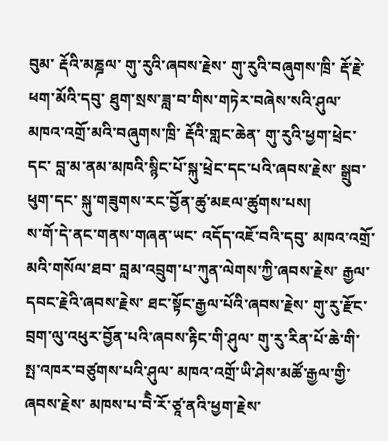བུམ་ རྡོའི་མཎྜལ་ གུ་རུའི་ཞབས་རྗེས་ གུ་རུའི་བཞུགས་ཁྲི་ རྡོ་རྗེ་ཕག་མོའི་དབུ་ ཐུག་སྲས་ཟླ་བ་གིས་གཏེར་བཞེས་སའི་ཤུལ་ མཁའ་འགྲོ་མའི་བཞུགས་ཁྲི་ རྡོའི་གླང་ཆེན་ གུ་རུའི་ཕྱག་ཕྲེང་དང་ བླ་མ་ནམ་མཁའི་སྙིང་པོ་སྐུ་ཕྲེང་དང་པའི་ཞབས་རྗེས་ སྒྲུབ་ཕུག་དང་ སྐུ་གཟུགས་རང་བྱོན་ཚུ་མཇལ་ཚུགས་པས།
ས་གོ་དེ་ནང་གནས་གཞན་ཡང་ འདོད་འཇོ་བའི་དབུ་ མཁའ་འགྲོ་མའི་གསོལ་ཐབ་ བླམ་འབྲུག་པ་ཀུན་ལེགས་ཀྱི་ཞབས་རྗེས་ རྒྱལ་དབང་རྗེའི་ཞབས་རྗེས་ ཐང་སྟོང་རྒྱལ་པོའི་ཞབས་རྗེས་ གུ་རུ་རྫོང་བྲག་ལུ་འཕུར་བྱོན་པའི་ཞབས་རྟིང་གི་ཤུལ་ གུ་རུ་རིན་པོ་ཆེ་གི་སྤ་འཁར་བཙུགས་པའི་ཤུལ་ མཁའ་འགྲོ་ཡི་ཤེས་མཚོ་རྒྱལ་གྱི་ཞབས་རྗེས་ མཁས་པ་བེཻ་རོ་ཙཱ་ནའི་ཕྱག་རྗེས་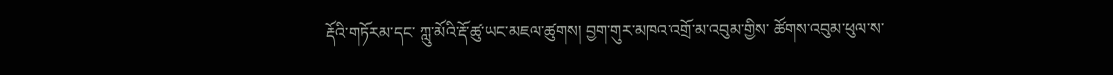རྡོའི་གཏོརམ་དང་ ཀླུ་མོའི་རྡོ་ཚུ་ཡང་མཇལ་ཚུགས། བྱག་གུར་མཁའ་འགྲོ་མ་འབུམ་གྱིས་ ཚོགས་འབུམ་ཕུལ་ས་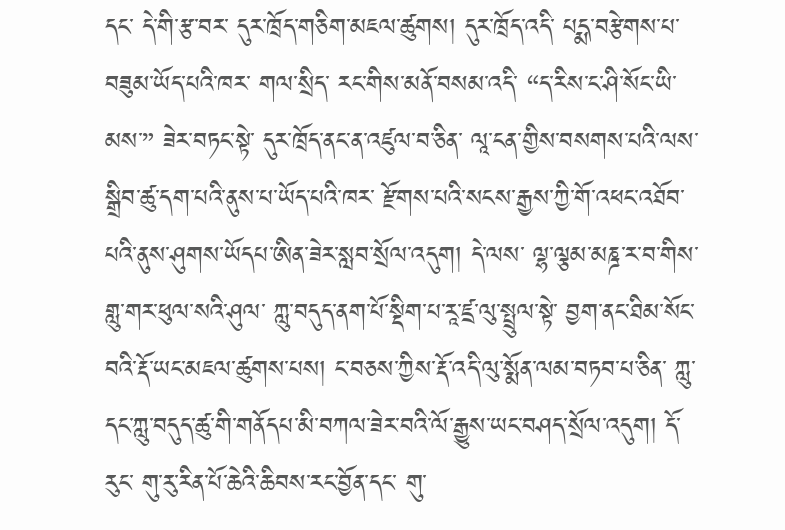དང་ དེ་གི་རྩ་བར་ དུར་ཁྲོད་གཅིག་མཇལ་ཚུགས། དུར་ཁྲོད་འདི་ པདྨ་བརྩེགས་པ་བཟུམ་ཡོད་པའི་ཁར་ གལ་སྲིད་ རང་གིས་མནོ་བསམ་འདི་ “ད་རིས་ང་ཤི་སོང་ཡི་མས་” ཟེར་བཏང་སྟེ་ དུར་ཁྲོད་ནང་ན་འཛུལ་བ་ཅིན་ ལཱ་ངན་གྱིས་བསགས་པའི་ལས་སྒྲིབ་ཚུ་དག་པའི་ནུས་པ་ཡོད་པའི་ཁར་ རྫོགས་པའི་སངས་རྒྱས་ཀྱི་གོ་འཕང་འཐོབ་པའི་ནུས་ཤུགས་ཡོདཔ་ཨིན་ཟེར་སླབ་སྲོལ་འདུག། དེ་ལས་ ལྷ་ལྕམ་མཎྜ་ར་བ་གིས་གླུ་གར་ཕུལ་སའི་ཤུལ་ ཀླུ་བདུད་ནག་པོ་སྡིག་པ་རཱ་ཛྲ་ལུ་སྤྲུལ་སྟེ་ བྱག་ནང་ཐིམ་སོང་བའི་རྡོ་ཡང་མཇལ་ཚུགས་པས། ང་བཅས་ཀྱིས་རྡོ་འདི་ལུ་སྨོན་ལམ་བཏབ་པ་ཅིན་ ཀླུ་དང་ཀླུ་བདུད་ཚུ་གི་གནོདཔ་མི་བཀལ་ཟེར་བའི་ལོ་རྒྱུས་ཡང་བཤད་སྲོལ་འདུག། དོ་རུང་ གུ་རུ་རིན་པོ་ཆེའི་ཆིབས་རང་བྱོན་དང་ གུ་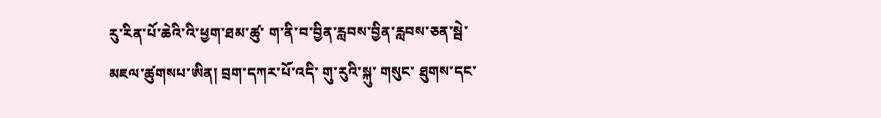རུ་རིན་པོ་ཆེའི་འི་ཕྱག་ཐམ་ཚུ་ ག་ནི་བ་བྱིན་རླབས་བྱིན་རླབས་ཅན་སྦེ་མཇལ་ཚུགསཔ་ཨིན། བྲག་དཀར་པོ་འདི་ གུ་རུའི་སྐུ་ གསུང་ ཐུགས་དང་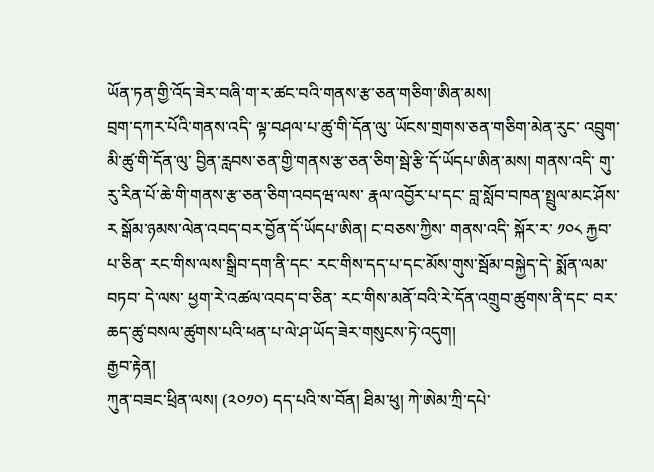ཡོན་ཏན་གྱི་འོད་ཟེར་བཞི་ག་ར་ཚང་བའི་གནས་རྩ་ཅན་གཅིག་ཨིན་མས།
བྲག་དཀར་པོའི་གནས་འདི་ ལྟ་བཤལ་པ་ཚུ་གི་དོན་ལུ་ ཡོངས་གྲགས་ཅན་གཅིག་མེན་རུང་ འབྲུག་མི་ཚུ་གི་དོན་ལུ་ བྱིན་རླབས་ཅན་གྱི་གནས་རྩ་ཅན་ཅིག་སྦེ་རྩི་དོ་ཡོདཔ་ཨིན་མས། གནས་འདི་ གུ་རུ་རིན་པོ་ཆེ་གི་གནས་རྩ་ཅན་ཅིག་འབདཝ་ལས་ རྣལ་འབྱོར་པ་དང་ བླ་སློབ་བཁན་སྤྲུལ་མང་ཤོས་ར སྒོམ་ཉམས་ལེན་འབད་བར་བྱོན་དོ་ཡོདཔ་ཨིན། ང་བཅས་ཀྱིས་ གནས་འདི་ སྐོར་ར་ ༡༠༨ རྐྱབ་པ་ཅིན་ རང་གིས་ལས་སྒྲིབ་དག་ནི་དང་ རང་གིས་དད་པ་དང་མོས་གུས་སྦོམ་བསྐྱེད་དེ་ སྨོན་ལམ་བཏབ་ དེ་ལས་ ཕྱག་རེ་འཚལ་འབད་བ་ཅིན་ རང་གིས་མནོ་བའི་རེ་དོན་འགྲུབ་ཚུགས་ནི་དང་ བར་ཆད་ཚུ་བསལ་ཚུགས་པའི་ཕན་པ་ལེ་ཤ་ཡོད་ཟེར་གསུངས་ཏེ་འདུག།
རྒྱབ་རྟེན།
ཀུན་བཟང་ཕྲིན་ལས། (༢༠༡༠) དད་པའི་ས་བོན། ཐིམ་ཕུ། ཀེ་ཨེམ་ཀྲི་དཔེ་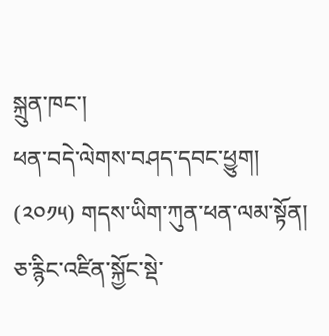སྐྲུན་ཁང་།
ཕན་བདེ་ལེགས་བཤད་དབང་ཕྱུག། (༢༠༡༥) གདས་ཡིག་ཀུན་ཕན་ལམ་སྟོན། ཅ་རྙིང་འཛིན་སྐྱོང་སྡེ་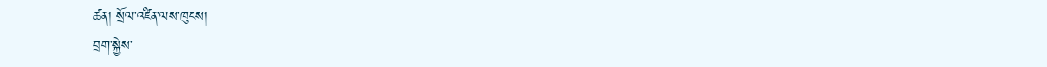ཚན། སྲོལ་འཛིན་ལས་ཁུངས།
བྲག་སྐྱེས་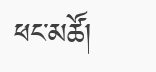ཕང་མཚོ།